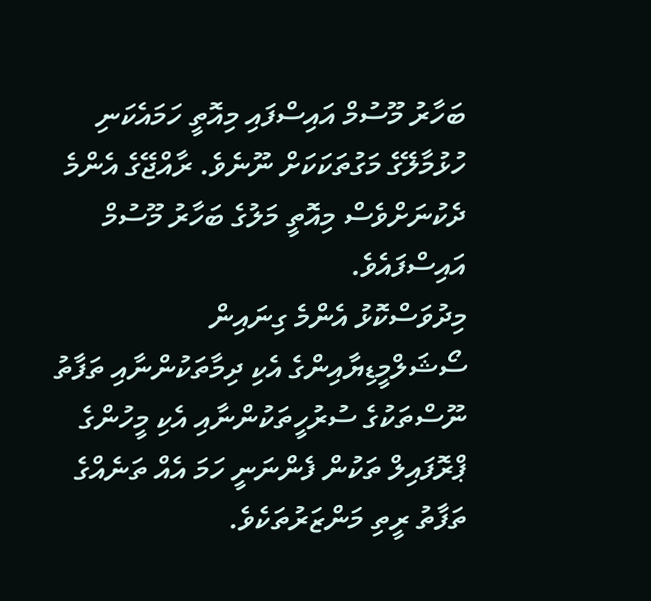ބަހާރު މޫސުމް އައިސްފައި މިއޮތީ ހަމައެކަނި ހުޅުމާލޭގެ މަގުތަކަކަށް ނޫނެވެ. ރާއްޖޭގެ އެންމެ ދެކުނަށްވެސް މިއޮތީ މަލުގެ ބަހާރު މޫސުމް އައިސްފައެވެ.
މިދުވަސްކޮޅު އެންމެ ގިނައިން ސޯޝަލްމީޑިޔާއިންގެ އެކި ދިމާތަކުންނާއި ތަފާތު ނޫސްތަކުގެ ސުރުހީތަކުންނާއި އެކި މީހުންގެ ޕްރޮފައިލް ތަކުން ފެންނަނީ ހަމަ އެއް ތަނެއްގެ ތަފާތު ރީތި މަންޒަރުތަކެވެ.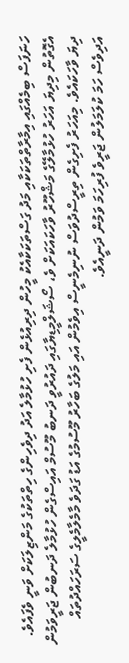ހަނަފަސް ބިމެއްގައި އިމާރާތްތަކަކާއި މަދު ގަސްތަކަކާއެކު މީހުން ދިރިއުޅެން ފެށި ހުޅުމާލެ އަދު ދިވެހިންގެ ހިތްތަކުގެ މަންޒިލަކަށް ވަނީ ވެފައެވެ.
އެގޮތުން މިދިޔަ އަހަރު ހުޅުމާލޭގެ މަޝްހޫރު ވާހަކައަކަށް ވެ، ސޯޝަލްމީޑިޔާގައި ދައުރުވީ ދަނބު މޫސުމް އައިސްގެން ހުޅުމާލެ ދަނބުން ޖަރީވަމުން ދިޔަ ވާހަކައެވެ. މިއަހަރު ފެށިގެން ތިރީސްދުވަސް ނުނިމެނީސް އިވެމުން އައި މަލުގެ ބަހާރު މޫސުމުގެ އަޑު ގަދަވެ މާމެލާމެލީގެ ސަރަހައްދުތައް އަދިވެސް ހަމަ ކުލަމަލުން ޖަރީވެ ފުރިހަމަ ވަމުން ދަނީއެވެ.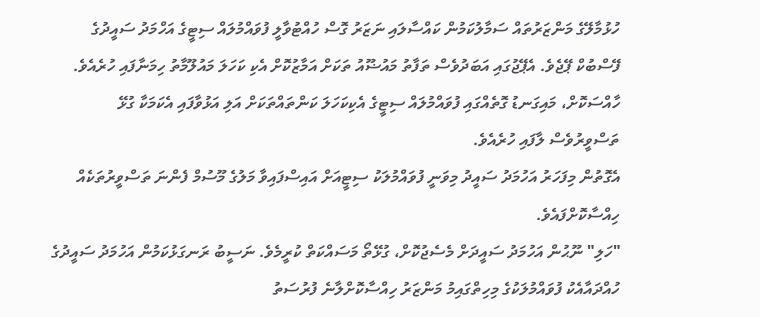ހުޅުމާލޭގެ މަންޒަރުތައް ސަމާލުކަމުން ކައްސާލައި ނަޒަރު ގޮސް ހުއްޓުވާލީ ފުވައްމުލައް ސިޓީގެ އަހްމަދު ސައީދުގެ ފޭސްބުކް ޕޭޖެވެ. އެޕޭޖުގައި އަބަދުވެސް ތަފާތު މައުޟޫއު ތަކަށް އަމާޒުކޮށް އެކި ކަހަލަ މައުލޫމާތު ހިމަނާފައި ހުރެއެވެ.
ހާއްސަކޮށް، މައިގަނޑު ގޮތެއްގައި ފުވައްމުލައް ސިޓީގެ އެކިކަހަލަ ކަންތައްތަކަށް އަލި އަޅުވާފައި އެކަމަކާ ގުޅޭ ތަސްވީރުވެސް ލާފައި ހުރެއެވެ.
އެގޮތުން މިފަހަރު އަހުމަދު ސައީދު މިވަނީ ފުވައްމުލަކު ސިޓީއަށް އައިސްފައިވާ މަލުގެ މޫސުމް ފެންނަ ތަސްވީރުތަކެއް ހިއްސާކޮށްފައެވެ.
"ހަލި" ނޫޙުން އަހުމަދު ސައީދަށް މެސެޖުކޮށް، ގުޅޭތޯ މަސައްކަތް ކުރީމެވެ. ނަސީބު ރަނގަޅުކަމުން އަހުމަދު ސައީދުގެ ހުއްދައާއެކު ފުވައްމުލަކުގެ މިހިތްގައިމު މަންޒަރު ހިއްސާކޮށްލާނެ ފުރުސަތު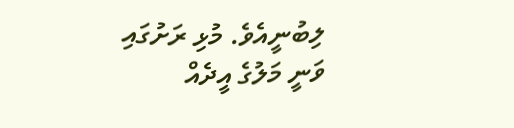ލިބުނީއެވެ. މުޅި ރަށުގައި ވަނީ މަލުގެ އީދެއް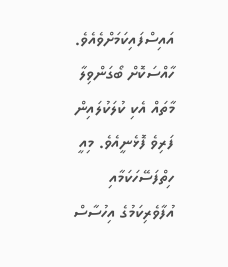އައިސްފައިކަމަށްވެއެވެ.
ހާއްސަކޮށް ބޯގަންވިލާ މާތައް އެކި ކުލަކުލައިން ފަރިވެ ފޮޅެނީއެވެ. މިއީ ހިތްފަސޭހަކަމާއި އުފާވެރިކަމުގެ އިހުސާސް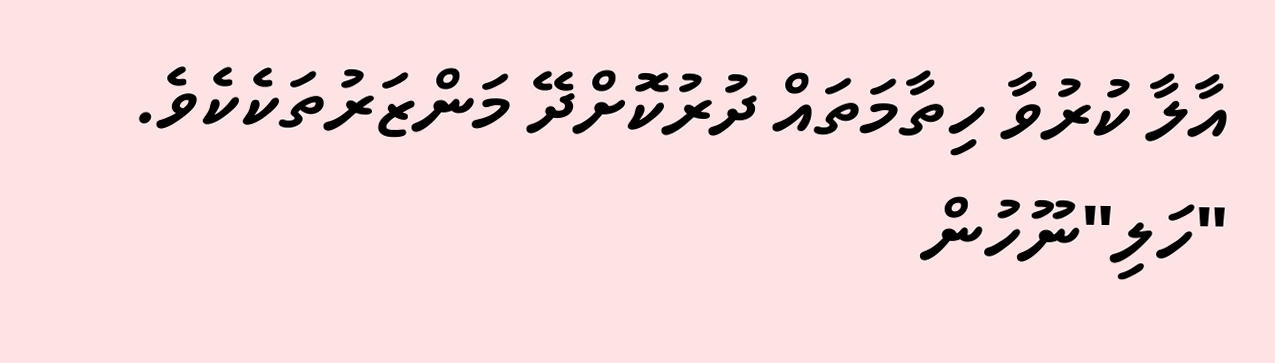އާލާ ކުރުވާ ހިތާމަތައް ދުރުކޮށްދޭ މަންޒަރުތަކެކެވެ.
"ހަލި"ނޫހުން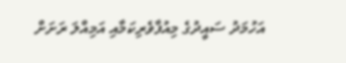އަހުމަދު ސައީދުގެ މިއުފާވެރިކަމާއި އަމިއްލަ ރަށަށް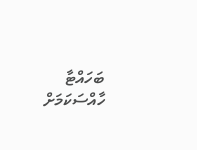ބަހައްޓާ ހާއްސަކަމަށް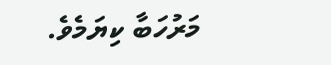މަރުހަބާ ކިޔަމެވެ.